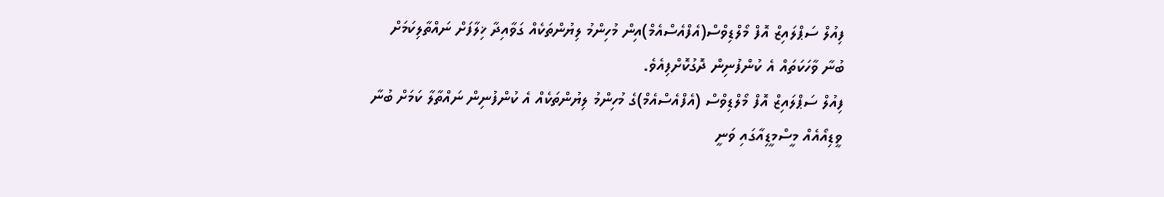ފިއުލް ސަޕްލައިޒް އޮފް މޯލްޑިވްސް(އެފްއެސްއެމް)އިން މުހިންމު ލިޔުންތަކެއް ގަވާއިދާ ޚިލާފަށް ނައްތާލިކަމަށް ބުނާ ވާހަކަތައް އެ ކުންފުނިން ދޮގުކޮށްފިއެވެ.
ފިއުލް ސަޕްލައިޒް އޮފް މޯލްޑިވްސް (އެފްއެސްއެމް)ގެ މުހިންމު ލިޔުންތަކެއް އެ ކުންފުނިން ނައްތާލާ ކަމަށް ބުނާ ވީޑިއޯއެއް މީސްމީޑިއާގައި ވަނީ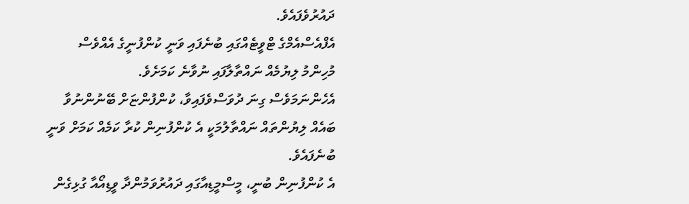ދައުރުވެފައެވެ.
އެފްއެސްއެމްގެ ޓްވީޓެއްގައި ބުނެފައި ވަނީ ކުންފުނީގެ އެއްވެސް މުހިންމު ލިޔުމެއް ނައްތާލާފައި ނުވާނެ ކަމަށެވެ.
އެހެންނަމަވެސް ގިނަ ދުވަސްވެފައިވާ، ކުންފުންޏަށް ބޭނުންނުވާ ބައެއް ލިޔުންތައް ނައްތާލުމަކީ އެ ކުންފުނިން ކުރާ ކަމެއް ކަމަށް ވަނީ ބުނެފައެވެ.
އެ ކުންފުނިން ބުނީ، މީސްމީޑިއާގައި ދައުރުވަމުންދާ ވީޑިއޯއާ ގުޅިގެން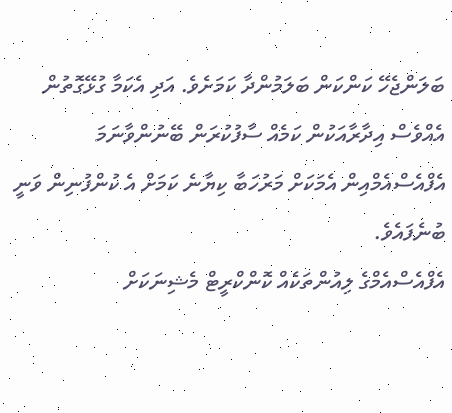ބަލަންޖެހޭ ކަންކަން ބަލަމުންދާ ކަމަށެވެ. އަދި އެކަމާ ގުޅޭގޮތުން އެއްވެސް އިދާރާއަކުން ކަމެއް ސާފުކުރަން ބޭނުންވާނަމަ އެފްއެސްއެމްއިން އެމަކަށް މަރުހަބާ ކިޔާނެ ކަމަށް އެ ކުންފުނިން ވަނީ ބުނެފައެވެ.
އެފްއެސްއެމްގެ ލިއުންތަކެއް ކޮންކްރީޓް މެޝިނަކަށް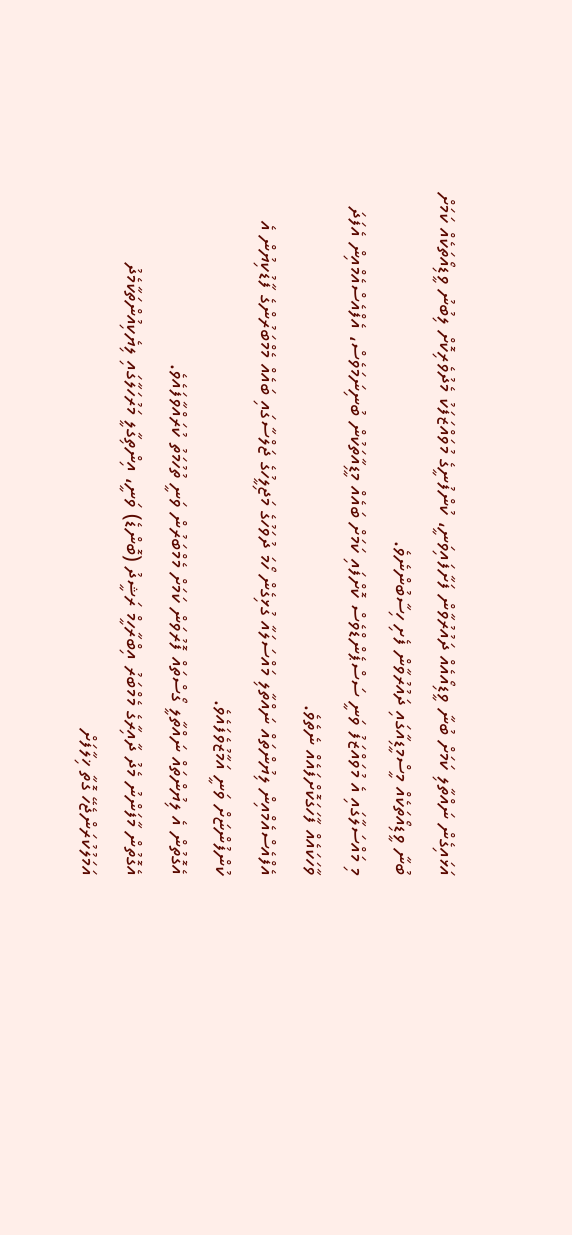އަޅައިގެން ނައްތާލި ކަމަށް ބުނާ ވީޑިއޯއެއް ދައުރުވާން ފަށާފައިވަނީ، ކުންފުނީގެ މުވައްޒަފަކު މެދުވެރިކޮށް ލިބުނު ވީޑިއޯތަކެއް ކަމަށް ބުނާ ވީޑިއޯތަކެއް މީސްމީޑިއާގައި ދައުރުވާން ފެށި ހިސާބުންނެވެ.
މި މައްސަލާގައި އެ މުވައްޒަފު ވަނީ ސަސްޕެންޑްވެސް ކޮށްފައި ކަމަށް ބައެއް މީޑިއާތަކުން ބުނިނަމަވެސް، އެފްއެސްއެމްއިން އެފަދަ ވާހަކައެއް ފާހަގަކޮށްފައެއް ނެތެވެ.
އެފްއެސްއެމްއިން ލިޔުންތައް ނައްތާލި މައްސަލައާ ގުޅިގެން ހޯމަ ދުވަހުގެ މަޖިލީހުގެ ޖަލްސާގައި ބައެއް މެމްބަރުންގެ ފާޑުކިޔުން އެ ކުންފުންޏަށް ވަނީ އަމާޒުވެފައެވެ.
އެގޮތުން އެ ލިޔުންތައް ނައްތާލީ ގޯސްތައް ފޮރުވަން ކަމަށް މެމްބަރުން ވަނީ ތުހުމަތު ކުރައްވާފައެވެ.
އެގޮތުން މާފަންނު މެދު ދާއިރާގެ މެމްބަރު އިބްރާހީމް ރަޝީދު (ބޮންޑެ) ވަނީ، އިންތިގާލީ މަރުހަލާގައި ލިޔެކިއުންތަކާމެދު އަމަލުކުރަންޖެހޭ ގޮތާ ޚިލާފަށް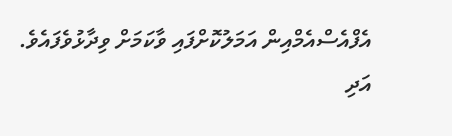އެފްއެސްއެމްއިން އަމަލުކޮށްފައި ވާކަމަށް ވިދާޅުވެފައެވެ. އަދި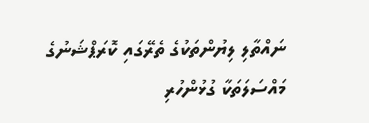ނައްތާލި ލިޔުންތަކުގެ ތެރޭގައި ކޮރަޕްޝަނުގެ މައްސަލަތަކާ ގުޅުންހުރި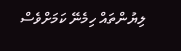ލިޔުންތައް ހިމެނޭ ކަމަށްވެސް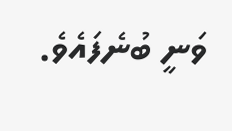ވަނީ ބުނެފައެވެ.